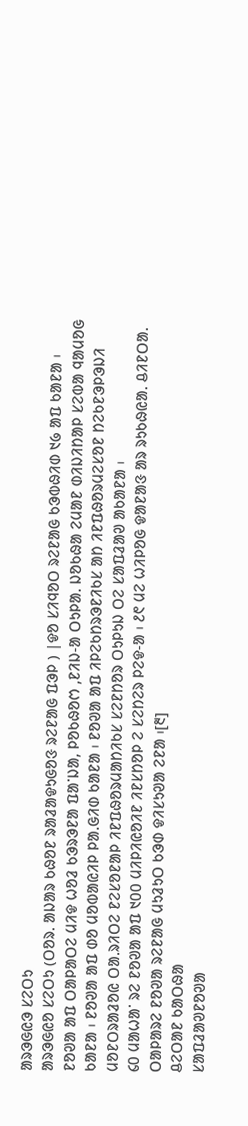ᱟᱨᱳᱜᱭᱳ ᱥᱮᱛᱩ
ᱟᱨᱳᱜᱭᱚ ᱥᱮᱛᱩ (ᱛᱚᱨ. ᱟᱡᱟᱨ ᱠᱷᱚᱱ ᱨᱟᱲᱟᱫᱩᱜᱚᱝ ᱨᱮᱱᱟᱜ ᱯᱳᱞ ) |ᱫᱚ ᱥᱤᱧᱚᱛ ᱨᱮᱱᱟᱜ ᱠᱳᱵᱷᱤᱰ ᱑᱙ ᱟᱯ ᱠᱟᱱᱟ ᱾ ᱱᱚᱣᱟ ᱟᱯ ᱛᱟᱞᱟᱛᱮ ᱢᱤᱫ ᱦᱚᱲ ᱠᱳᱨᱳᱱᱟ ᱯᱟᱸᱡᱟ, ᱞᱚᱠᱷᱚᱬ ,ᱱᱤᱡ-ᱟ ᱛᱩᱞᱟᱹ ᱡᱚᱠᱷᱟ ᱮᱢᱟᱱ ᱰᱤᱡᱤᱴᱟᱞ ᱥᱮᱵᱟ ᱧᱟᱢᱚᱜ ᱠᱟᱱᱟ ᱾ ᱱᱚᱣᱟ ᱟᱯ ᱰᱚ ᱢᱚᱵᱟᱭᱤᱞ ᱞᱟᱹᱜᱤᱰ ᱠᱟᱱᱟ ᱾ ᱱᱚᱣᱟ ᱟᱯ ᱤᱞᱮᱠᱴᱨᱳᱱᱤᱠᱥ ᱟᱴ ᱤᱱᱯᱷᱚᱨᱢᱮᱥᱚᱱ ᱴᱮᱠᱱᱳᱞᱳᱡᱤ ᱢᱚᱱᱛᱨᱟᱲᱚᱭ ᱛᱟᱹᱨᱤᱛᱮ ᱱᱮᱥᱚᱱᱟᱞ ᱤᱱᱯᱷᱚᱨᱢᱟᱴᱤᱠᱥ ᱥᱮᱱᱴᱚᱨ ᱛᱩᱞᱩᱡ ᱛᱮ ᱥᱟᱯᱲᱟᱣ ᱟᱠᱟᱱᱟ ᱾
᱔᱐ ᱢᱟᱦᱟᱸ ᱨᱮ ᱱᱚᱣᱟ ᱟᱯ ᱑᱐᱐ ᱢᱤᱞᱤᱭᱚᱤᱱ ᱤᱱᱥᱴᱚᱞ ᱮ ᱥᱮᱴᱮᱨ ᱞᱮᱫ-ᱟ ᱾ ᱒᱖ ᱢᱮ ᱦᱤᱞᱚᱜ ᱫᱟᱱᱟᱝ ᱟᱨ ᱨᱩᱠᱷᱭᱟᱹ ᱪᱤᱱᱛᱟᱹ ᱛᱟᱞᱟᱨᱮ ᱱᱚᱣᱟ ᱨᱮᱱᱟᱜ ᱢᱩᱲᱩᱛ ᱠᱳᱰ ᱫᱤᱥᱩᱣᱟ ᱮᱱᱟ ᱾[᱓]
ᱪᱮᱛᱟᱱ ᱠᱟᱛᱷᱟ
ᱥᱟᱯᱲᱟᱣᱱᱚᱣᱟ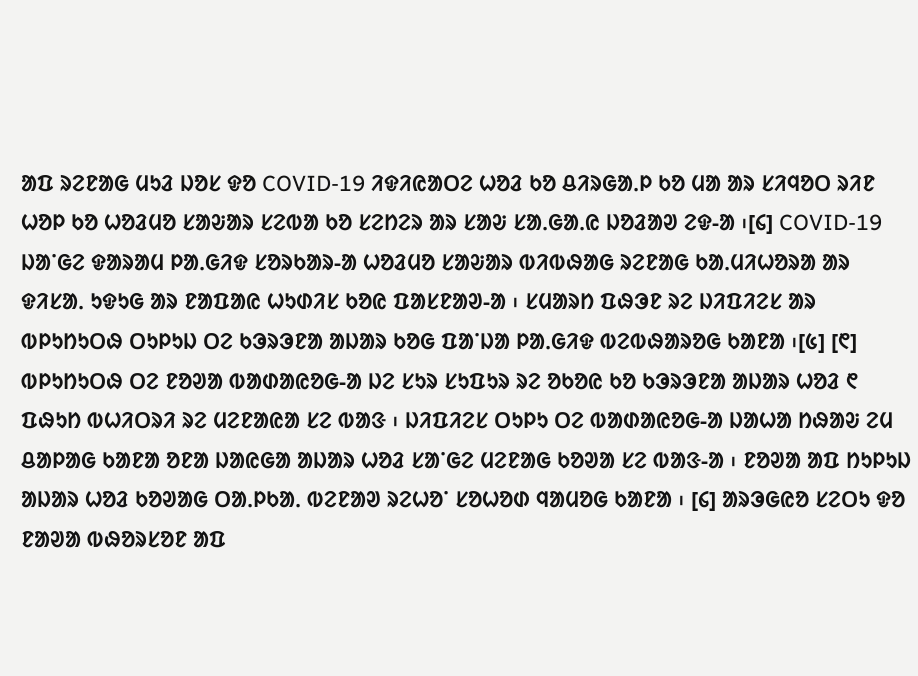ᱟᱯ ᱨᱮᱱᱟᱜ ᱢᱩᱲ ᱡᱚᱥ ᱫᱚ COVID-19 ᱤᱫᱤᱭᱟᱛᱮ ᱦᱚᱲ ᱠᱚ ᱪᱤᱨᱜᱟᱹᱞ ᱠᱚ ᱢᱟ ᱟᱨ ᱥᱤᱧᱚᱛ ᱨᱤᱱ ᱦᱚᱞ ᱠᱚ ᱦᱚᱲᱢᱚ ᱥᱟᱶᱟᱨ ᱥᱮᱵᱟ ᱠᱚ ᱥᱮᱴᱮᱨ ᱟᱨ ᱥᱟᱶ ᱥᱟᱹᱜᱟᱹᱭ ᱡᱚᱲᱟᱣ ᱮᱫ-ᱟ ᱾[᱔] COVID-19 ᱡᱟᱸᱜᱮ ᱫᱟᱨᱟᱢ ᱞᱟᱹᱜᱤᱫ ᱥᱚᱨᱠᱟᱨ-ᱟ ᱦᱚᱲᱢᱚ ᱥᱟᱶᱟᱨ ᱵᱤᱵᱷᱟᱜ ᱨᱮᱱᱟᱜ ᱠᱟᱹᱢᱤᱦᱚᱨᱟ ᱟᱨ ᱫᱤᱥᱟᱹ ᱩᱫᱩᱜ ᱟᱨ ᱱᱟᱯᱟᱭ ᱦᱩᱰᱤᱥ ᱠᱚᱭ ᱯᱟᱥᱱᱟᱣ-ᱟ ᱾ ᱥᱢᱟᱨᱴ ᱯᱷᱳᱱ ᱨᱮ ᱡᱤᱯᱤᱮᱥ ᱟᱨ ᱵᱞᱩᱴᱩᱛᱷ ᱛᱩᱞᱩᱡ ᱛᱮ ᱠᱳᱨᱳᱱᱟ ᱟᱡᱟᱨ ᱠᱚᱜ ᱯᱟᱸᱡᱟ ᱞᱟᱹᱜᱤᱫ ᱵᱮᱵᱷᱟᱨᱚᱜ ᱠᱟᱱᱟ ᱾[᱕] [᱖] ᱵᱞᱩᱴᱩᱛᱷ ᱛᱮ ᱱᱚᱣᱟ ᱵᱟᱰᱟᱭᱚᱜ-ᱟ ᱡᱮ ᱥᱩᱨ ᱥᱩᱯᱩᱨ ᱨᱮ ᱚᱠᱚᱭ ᱠᱚ ᱠᱳᱨᱳᱱᱟ ᱟᱡᱟᱨ ᱦᱚᱲ ᱖ ᱯᱷᱩᱴ ᱵᱦᱤᱛᱨᱤ ᱨᱮ ᱢᱮᱱᱟᱭᱟ ᱥᱮ ᱵᱟᱝ ᱾ ᱡᱤᱯᱤᱮᱥ ᱛᱩᱞᱩ ᱛᱮ ᱵᱟᱰᱟᱭᱚᱜ-ᱟ ᱡᱟᱦᱟ ᱴᱷᱟᱶ ᱮᱢ ᱪᱟᱞᱟᱜ ᱠᱟᱱᱟ ᱚᱱᱟ ᱡᱟᱭᱜᱟ ᱟᱡᱟᱨ ᱦᱚᱲ ᱥᱟᱸᱜᱮ ᱢᱮᱱᱟᱜ ᱠᱚᱣᱟ ᱥᱮ ᱵᱟᱝ-ᱟ ᱾ ᱱᱚᱣᱟ ᱟᱯ ᱴᱩᱞᱩᱡ ᱟᱡᱟᱨ ᱦᱚᱲ ᱠᱚᱣᱟᱜ ᱛᱟᱹᱞᱠᱟᱹ ᱵᱮᱱᱟᱣ ᱨᱮᱦᱚᱸ ᱥᱚᱦᱚᱰ ᱧᱟᱢᱚᱜ ᱠᱟᱱᱟ ᱾ [᱔] ᱟᱨᱳᱜᱭᱚ ᱥᱮᱛᱩ ᱫᱚ ᱱᱟᱣᱟ ᱵᱷᱚᱨᱥᱚᱱ ᱟᱯ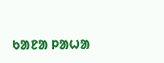ᱠᱟᱱᱟ ᱞᱟᱦᱟ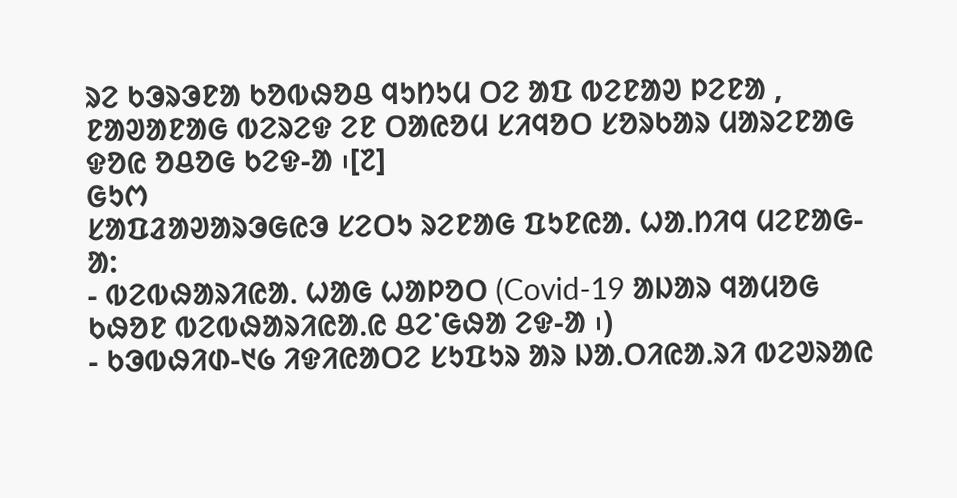ᱨᱮ ᱠᱳᱨᱳᱱᱟ ᱠᱚᱵᱷᱚᱪ ᱧᱩᱴᱩᱢ ᱛᱮ ᱟᱯ ᱵᱮᱱᱟᱣ ᱞᱮᱱᱟ , ᱱᱟᱣᱟᱱᱟᱜ ᱵᱮᱨᱮᱫ ᱮᱱ ᱛᱟᱭᱚᱢ ᱥᱤᱧᱚᱛ ᱥᱚᱨᱠᱟᱨ ᱢᱟᱨᱮᱱᱟᱜ ᱫᱚᱭ ᱚᱪᱚᱜ ᱠᱮᱫ-ᱟ ᱾[᱗]
ᱜᱩᱬ
ᱥᱟᱯᱲᱟᱣᱟᱨᱳᱜᱭᱳ ᱥᱮᱛᱩ ᱨᱮᱱᱟᱜ ᱯᱩᱱᱭᱟᱹ ᱦᱟᱹᱴᱤᱧ ᱢᱮᱱᱟᱜ-ᱟ:
- ᱵᱮᱵᱷᱟᱨᱤᱭᱟᱹ ᱦᱟᱜ ᱦᱟᱞᱚᱛ (Covid-19 ᱟᱡᱟᱨ ᱧᱟᱢᱚᱜ ᱠᱷᱚᱱ ᱵᱮᱵᱷᱟᱨᱤᱭᱟᱹᱭ ᱪᱮᱸᱜᱷᱟ ᱮᱫ-ᱟ ᱾)
- ᱠᱳᱵᱷᱤᱰ-᱑᱙ ᱤᱫᱤᱭᱟᱛᱮ ᱥᱩᱯᱩᱨ ᱟᱨ ᱡᱟᱹᱛᱤᱭᱟᱹᱨᱤ ᱵᱮᱣᱨᱟᱭ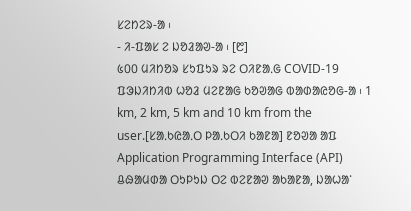ᱥᱮᱴᱮᱨ-ᱟ ᱾
- ᱤ-ᱯᱟᱥ ᱮ ᱡᱚᱲᱟᱣ-ᱟ ᱾ [᱘]
᱕᱐᱐ ᱢᱤᱴᱚᱨ ᱥᱩᱯᱩᱨ ᱨᱮ ᱛᱤᱱᱟᱹᱜ COVID-19 ᱯᱳᱡᱤᱴᱤᱵ ᱦᱚᱲ ᱢᱮᱱᱟᱜ ᱠᱚᱣᱟᱜ ᱵᱟᱰᱟᱭᱚᱜ-ᱟ ᱾ 1 km, 2 km, 5 km and 10 km from the user.[ᱥᱟᱹᱠᱭᱟᱹᱛ ᱞᱟᱹᱠᱛᱤ ᱠᱟᱱᱟ] ᱱᱚᱣᱟ ᱟᱯ Application Programming Interface (API) ᱪᱷᱟᱢᱰᱟ ᱛᱩᱞᱩᱡ ᱛᱮ ᱵᱮᱱᱟᱣ ᱟᱠᱟᱱᱟ, ᱡᱟᱦᱟᱸ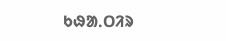ᱠᱷᱟᱹᱛᱤᱨ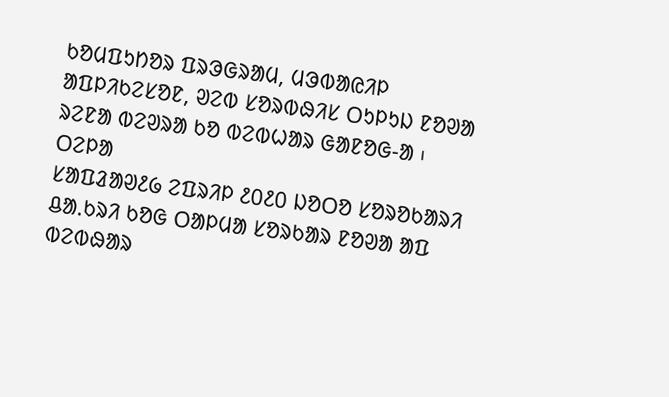ᱠᱚᱢᱯᱩᱴᱚᱨ ᱯᱨᱳᱜᱨᱟᱢ, ᱢᱳᱵᱟᱭᱤᱞ ᱟᱯᱞᱤᱠᱮᱥᱚᱱ, ᱣᱮᱵ ᱥᱚᱨᱵᱷᱤᱥ ᱛᱩᱞᱩᱡ ᱱᱚᱣᱟ ᱨᱮᱱᱟ ᱵᱮᱣᱨᱟ ᱠᱚ ᱵᱮᱵᱦᱟᱨ ᱜᱟᱱᱚᱜ-ᱟ ᱾
ᱛᱮᱞᱟ
ᱥᱟᱯᱲᱟᱣ᱒᱙ ᱮᱯᱨᱤᱞ ᱒᱐᱒᱐ ᱡᱚᱛᱚ ᱥᱚᱨᱚᱠᱟᱨᱤ ᱪᱟᱹᱠᱨᱤ ᱠᱚᱜ ᱛᱟᱞᱢᱟ ᱥᱚᱨᱠᱟᱨ ᱱᱚᱣᱟ ᱟᱯ ᱵᱮᱵᱷᱟᱨ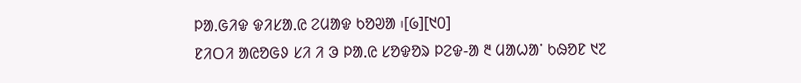ᱞᱟᱹᱜᱤᱫ ᱫᱤᱥᱟᱹᱭ ᱮᱢᱟᱫ ᱠᱚᱣᱟ ᱾[᱙][᱑᱐]
ᱱᱤᱛᱤ ᱟᱭᱚᱜᱽ ᱥᱤ ᱤ ᱳ ᱞᱟᱹᱭ ᱥᱚᱫᱚᱨ ᱞᱮᱫ-ᱟ ᱓ ᱢᱟᱦᱟᱸ ᱠᱷᱚᱱ ᱑᱗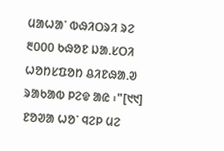ᱢᱟᱦᱟᱸ ᱵᱷᱤᱛᱨᱤ ᱨᱮ ᱓᱐᱐᱐ ᱠᱷᱚᱱ ᱡᱟᱹᱥᱛᱤ ᱦᱚᱴᱥᱯᱚᱴ ᱪᱤᱱᱷᱟᱹᱣ ᱨᱟᱠᱟᱵ ᱞᱮᱫ ᱟᱭ ᱾"[᱑᱑]
ᱱᱚᱣᱟ ᱦᱚᱸ ᱧᱮᱞ ᱢᱮ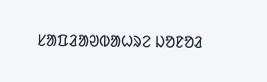ᱥᱟᱯᱲᱟᱣᱵᱟᱦᱨᱮ ᱡᱚᱱᱚᱲ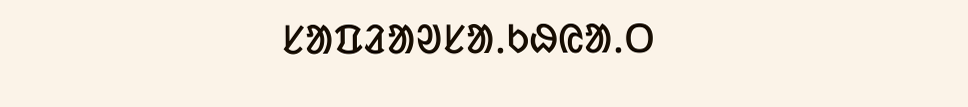ᱥᱟᱯᱲᱟᱣᱥᱟᱹᱠᱷᱭᱟᱹᱛ